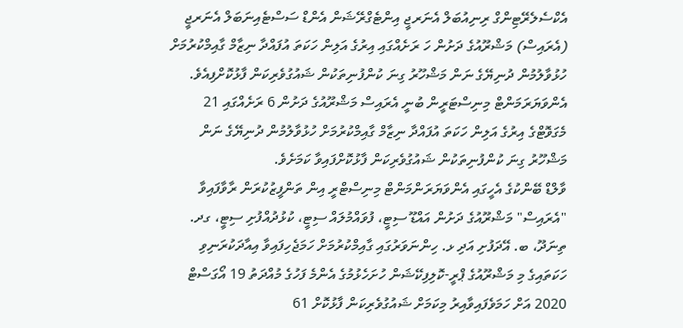އެކްސެލެރޭޓިންގް ރިނިއުބަލް އެނަރޖީ އިންޓެގްރޭޝަން އެންޑް ސަސްޓެއިނަބަލް އެނަރޖީ (އެރައިސް) މަޝްރޫއުގެ ދަށުން ހަ ރަށެއްގައި އިރުގެ އަލިން ހަކަތަ އުފައްދާ ނިޒާމް ގާއިމްކުރުމަށް ހުޅުވާލުމުން ދުނިޔޭގެ ނަން މަޝްހޫރު ގިނަ ކުންފުނިތަކުން ޝައުގުވެރިކަން ފާޅުކޮށްފިއެވެ.
އެންވަޔަރަމަންޓް މިނިސްޓަރީން ބުނީ އެރައިސް މަޝްރޫއުގެ ދަށުން 6 ރަށެއްގައި 21 މެގަވޮޓްގެ އިރުގެ އަލިން ހަކަތަ އުފައްދާ ނިޒާމް ގާއިމްކުރުމަށް ހުޅުވާލުމުން ދުނިޔޭގެ ނަން މަޝްހޫރު ގިނަ ކުންފުނިތަކުން ޝައުގުވެރިކަން ފާޅުކޮށްފައިވާ ކަމަށެވެ.
ވާލްޑް ބޭންކުގެ އެހީގައި އެންވަޔަރަންމަންޓް މިނިސްޓްރީ އިން ތަންފީޒުކުރަން ރާވާފައިވާ "އެރައިސް" މަޝްރޫއުގެ ދަށުން އައްޑޫ ސިޓީ، ފުވައްމުލައް ސިޓީ، ކުޅުދުއްފުށި ސިޓީ، ގދ. ތިނަދޫ، ބ. އޭދަފުށި އަދި ޅ. ހިންނަވަރުގައި ގާއިމްކުރުމަށް ހަމަޖެހިފައިވާ އިއާދަކުރަނިވި ހަކަތައިގެ މި މަޝްރޫއުގެ ޕްރީ-ކޮލިފިކޭޝަން ހުށަހެޅުމުގެ އެންމެ ފަހުގެ މުއްދަތު 19 އޯގަސްޓް 2020 އަށް ހަމަވެފައިވާއިރު މިކަމަށް ޝައުގުވެރިކަން ފާޅުކޮށް 61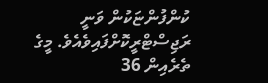ކުންފުންޏަކުން ވަނީ ރަޖިސްޓްރީކޮށްފައިވެއެވެ. މީގެ ތެރެއިން 36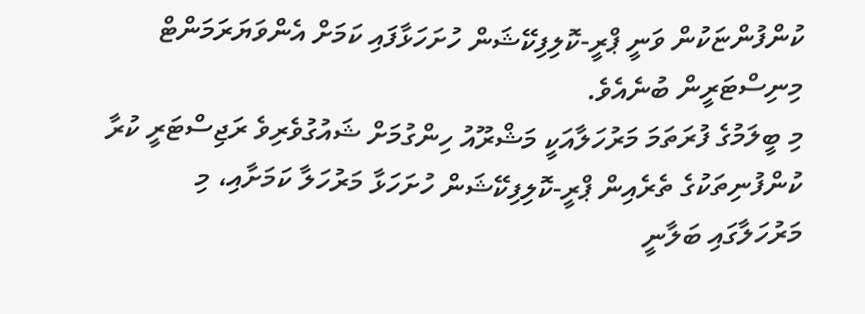ކުންފުންޏަކުން ވަނީ ޕްރީ-ކޮލިފިކޭޝަން ހުށަހަޅާފައި ކަމަށް އެންވަޔަރަމަންޓް މިނިސްޓަރީން ބުނެއެވެ.
މި ބީލަމުގެ ފުރަތަމަ މަރުހަލާއަކީ މަޝްރޫއު ހިންގުމަށް ޝައުގުވެރިވެ ރަޖިސްޓަރީ ކުރާ ކުންފުނިތަކުގެ ތެރެއިން ޕްރީ-ކޮލިފިކޭޝަން ހުށަހަޅާ މަރުހަލާ ކަމަށާއި، މި މަރުހަލާގައި ބަލާނީ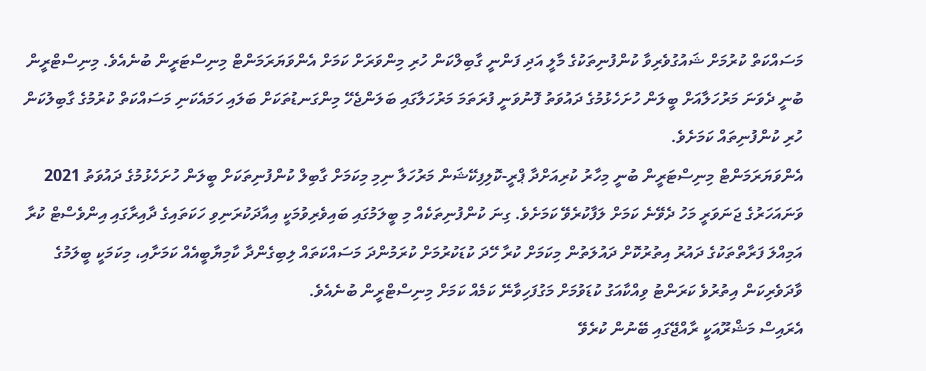މަސައްކަތް ކުރުމަށް ޝައުގުވެރިވާ ކުންފުނިތަކުގެ މާލީ އަދި ފަންނީ ގާބިލްކަން ހުރި މިންވަރަށް ކަމަށް އެންވަޔަރަމަންޓް މިނިސްޓަރީން ބުނެއެވެ. މިނިސްޓްރީން ބުނީ ދެވަނަ މަރުހަލާއަށް ބީލަން ހުށަހެޅުމުގެ ދައުވަތު ފޮނުވަނީ ފުރަތަމަ މަރުހަލާގައި ބަލަންޖެހޭ މިންގަނޑުތަކަށް ބަލައި ހަމައެކަނި މަސައްކަތް ކުރުމުގެ ގާބިލުކަން ހުރި ކުންފުނިތައް ކަމަށެވެ.
އެންވަޔަރަމަންޓް މިނިސްޓަރީން ބުނީ މިހާރު ކުރިއަށްދާ ޕްރީ-ކޮލިފިކޭޝަން މަރުހަލާ ނިމި މިކަމަށް ގާބިލް ކުންފުނިތަކަށް ބީލަން ހުށަހެޅުމުގެ ދައުވަތު 2021 ވަނައަހަރުގެ ޖަނަވަރީ މަހު ދެވޭނެ ކަމަށް ލަފާކުރެވޭ ކަމަށެވެ. ގިނަ ކުންފުނިތަކެއް މި ބީލަމުގައި ބައިވެރިވުމަކީ އިއާދަކުރަނިވި ހަކަތައިގެ ދާއިރާގައި އިންވެސްޓް ކުރާ އަމިއްލަ ފަރާތްތަކުގެ ދައުރު އިތުރުކޮށް ދައުލަތުން މިކަމަށް ކުރާ ހޭދަ ކުޑަކުރުމަށް ކުރަމުންދަ މަސައްކަތައް ލިބިގެންދާ ކާމިޔާބީއެއް ކަމަށާއި، މިކަމަކީ ބީލަމުގެ ވާދަވެރިކަން އިތުރުވެ ކަރަންޓު ވިއްކާއަގު ކުޑަވުމަށް މަގުފަހިވާނޭ ކަމެއް ކަމަށް މިނިސްޓްރީން ބުނެއެވެ.
އެރައިސް މަޝްރޫއަކީ ރާއްޖޭގައި ބޭނުން ކުރެވޭ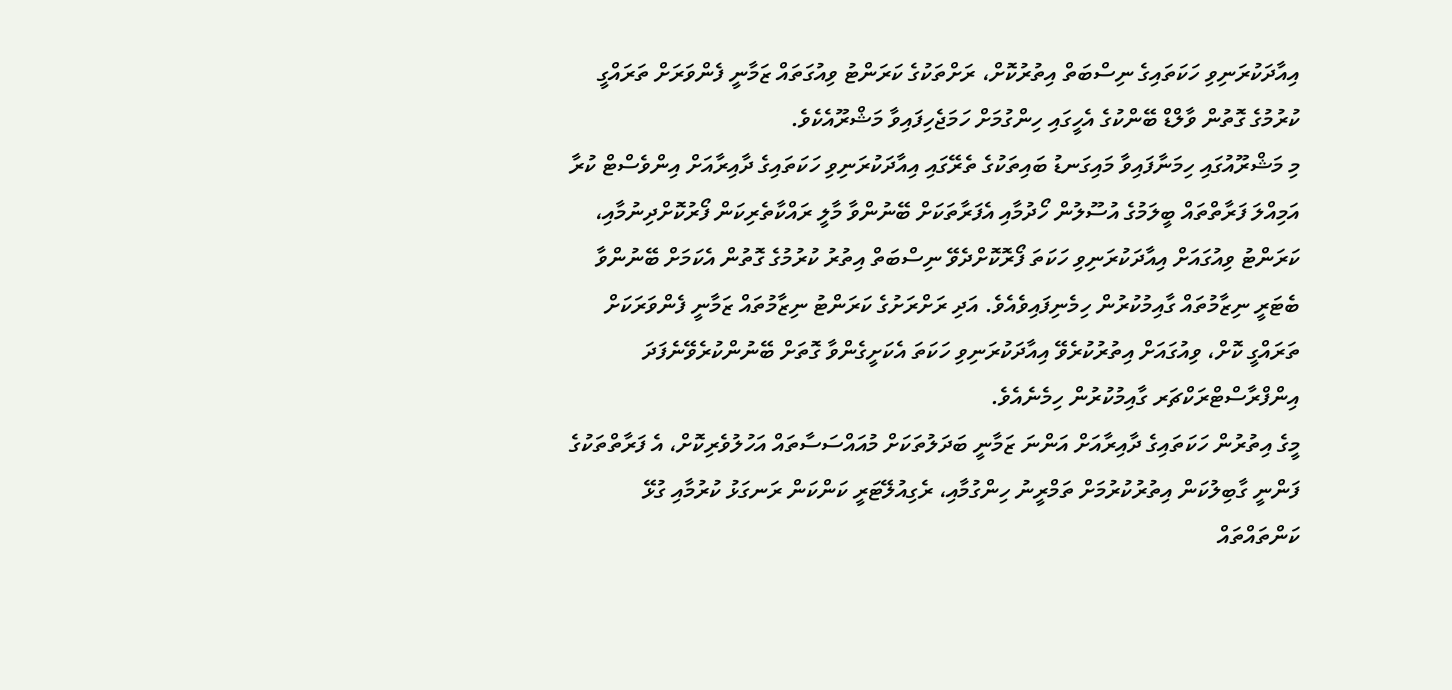އިއާދަކުރަނިވި ހަކަތައިގެ ނިސްބަތް އިތުރުކޮށް، ރަށްތަކުގެ ކަރަންޓު ވިއުގަތައް ޒަމާނީ ފެންވަރަށް ތަރައްގީ ކުރުމުގެ ގޮތުން ވާލްޑް ބޭންކުގެ އެހީގައި ހިންގުމަށް ހަމަޖެހިފައިވާ މަޝްރޫއެކެވެ.
މި މަޝްރޫއުގައި ހިމަނާފައިވާ މައިގަނޑު ބައިތަކުގެ ތެރޭގައި އިއާދަކުރަނިވި ހަކަތައިގެ ދާއިރާއަށް އިންވެސްޓް ކުރާ އަމިއްލަ ފަރާތްތައް ބީލަމުގެ އުސޫލުން ހޯދުމާއި އެފަރާތަކަށް ބޭނުންވާ މާލީ ރައްކާތެރިކަން ފޯރުކޮށްދިނުމާއި، ކަރަންޓު ވިއުގައަށް އިއާދަކުރަނިވި ހަކަތަ ފޯރޮކޮށްދެވޭ ނިސްބަތް އިތުރު ކުރުމުގެ ގޮތުން އެކަމަށް ބޭނުންވާ ބެޓަރީ ނިޒާމުތައް ގާއިމުކުރުން ހިމެނިފައިވެއެވެ. އަދި ރަށްރަށުގެ ކަރަންޓު ނިޒާމުތައް ޒަމާނީ ފެންވަރަކަށް ތަރައްގީ ކޮށް، ވިއުގައަށް އިތުރުކުރެވޭ އިއާދަކުރަނިވި ހަކަތަ އެކަށީގެންވާ ގޮތަށް ބޭނުންކުރެވޭނެފަދަ އިންފްރާސްޓްރަކްޗަރ ގާއިމުކުރުން ހިމެނެއެވެ.
މީގެ އިތުރުން ހަކަތައިގެ ދާއިރާއަށް އަންނަ ޒަމާނީ ބަދަލުތަކަށް މުއައްސަސާތައް އަހުލުވެރިކޮށް، އެ ފަރާތްތަކުގެ ފަންނީ ގާބިލުކަން އިތުރުކުރުމަށް ތަމްރީނު ހިންގުމާއި، ރެގިއުލޭޓަރީ ކަންކަން ރަނގަޅު ކުރުމާއި ގުޅޭ ކަންތައްތައް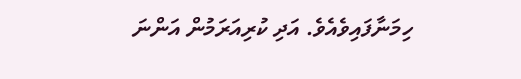ހިމަނާފައިވެއެވެ. އަދި ކުރިއަރަމުން އަންނަ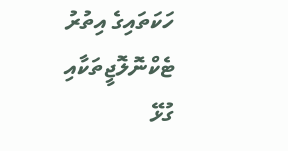ހަކަތައިގެ އިތުރު ޓެކްނޮލޮޖީތަކާއި ގުޅޭ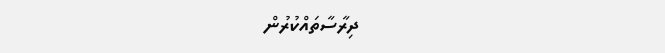ދިރާސާތައްކުރުން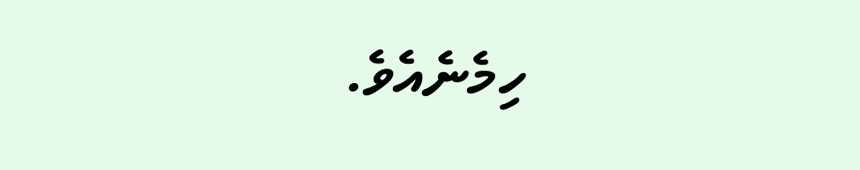ހިމެނެއެވެ.